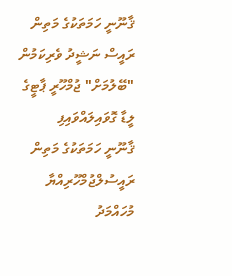ޤާނޫނީ ހަމަތަކުގެ މަތިން ރައީސް ނަޝީދު ވެރިކަމުން "ބޭލުމަށް" ޖުމްހޫރީ ޕާޓީގެ ލީޑާ ގޮވައިލައްވައިފި
ޤާނޫނީ ހަމަތަކުގެ މަތިން ރައީސުލްޖުމްހޫރިއްޔާ މުހައްމަދު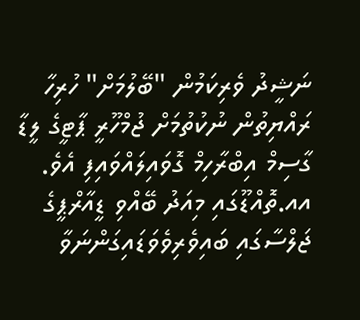ނަޝީދު ވެރިކަމުން "ބޭލުމަށް" ހުރިހާ ރައްޔިތުން ނުކުތުމަށް ޖުމްހޫރީ ޕާޓީގެ ލީޑާ ގާސިމް އިބްރާހިމް ގޮވައިލައްވައިފި އެވެ.
އއ.ތޮއްޑޫގައި މިއަދު ބޭއްވި ޑީއާރްޕީގެ ޖަލްސާގައި ބައިވެރިވެވަޑައިގަންނަވާ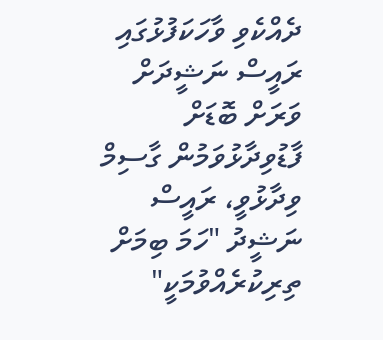ދެއްކެވި ވާހަކަފުޅުގައި ރައީސް ނަޝީދަށް ވަރަށް ބޮޑަށް ފާޑުވިދާޅުވަމުން ގާސިމް ވިދާޅުވީ، ރައީސް ނަޝީދު "ހަމަ ބިމަށް ތިރިކުރެއްވުމަކީ"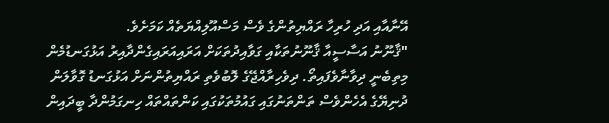އޭނާއާއި އަދި ހުރިހާ ރައްޔިތުންގެ ވެސް މަސްއޫލިއްޔަތެއް ކަމަށެވެ.
"ޤާނޫނު އަސާސީއާ ޤާނޫނުތަކާއި ގަވާއިދުތަކަށް އަރައިއަރައިގެންދާއިރު އަޅުގަނޑުމެން މިތިބެނީ ދިވާނާވެފައިތޯ. ދިވެހިރާއްޖޭގެ ލޮބުވެތި ރައްޔިތުންނަށް އަޅުގަނޑު ގޮވާލަން ދުނިޔޭގެ އެހެންވެސް ތަންތަނުގައި ގައުމުތަކުގައި ކަންތައްތައް ހިނގަމުންދާ ބީދައިން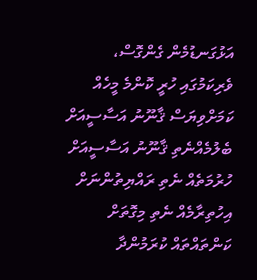އަޅުގަނޑުމެން ގެންގޮސް، ވެރިކަމުގައި ހުރީ ކޮންމެ މީހެއް ކަމަށްވިޔަސް ޤާނޫނު އަސާސީއަށް ބެލުމެއްނެތި ޤާނޫނު އަސާސީއަށް ހުރުމަތެއް ނެތި ރައްޔިތުންނަށް އިހުތިރާމެއް ނެތި މިގޮތަށް ކަންތައްތައް ކުރަމުންދާ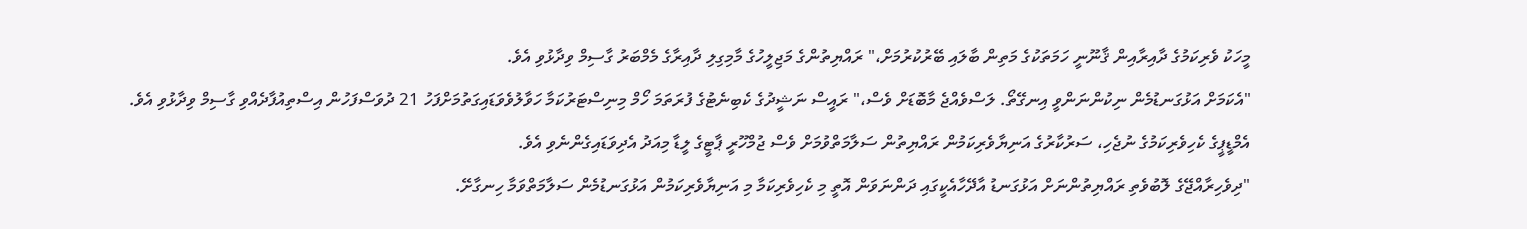މީހަކު ވެރިކަމުގެ ދާއިރާއިން ޤާނޫނީ ހަމަތަކުގެ މަތިން ބާލައި ބޭރުކުރުމަށް،" ރައްޔިތުންގެ މަޖިލީހުގެ މާމިގިލި ދާއިރާގެ މެމްބަރު ގާސިމް ވިދާޅުވި އެވެ.
"އެކަމަށް އަޅުގަނޑުމެން ނިކުންނަންވީ އިނގޭތޯ. ލަސްވެއްޖެ މާބޮޑަށް ވެސް،" ރައީސް ނަޝީދުގެ ކެބިނެޓުގެ ފުރަތަމަ ހޯމް މިނިސްޓަރުކަމާ ހަވާލުވެވަޑައިގަތުމަށްފަހު 21 ދުވަސްފަހުން އިސްތިއުފާދެއްވި ގާސިމް ވިދާޅުވި އެވެ.
އެމްޑީޕީގެ ކެހިވެރިކަމުގެ ނުޖެހި، ސަރުކާރުގެ އަނިޔާވެރިކަމުން ރައްޔިތުން ސަލާމަތްވުމަށް ވެސް ޖުމްހޫރީ ޕާޓީގެ ލީޑާ މިއަދު އެދިވަޑައިގެންނެވި އެވެ.
"ދިވެހިރާއްޖޭގެ ލޮބުވެތި ރައްޔިތުންނަށް އަޅުގަނޑު އާދޭހާއެކީގައި ދަންނަވަން އޮތީ މި ކެހިވެރިކަމާ މި އަނިޔާވެރިކަމުން އަޅުގަނޑުމެން ސަލާމަތްވަމާ ހިނގާށޭ.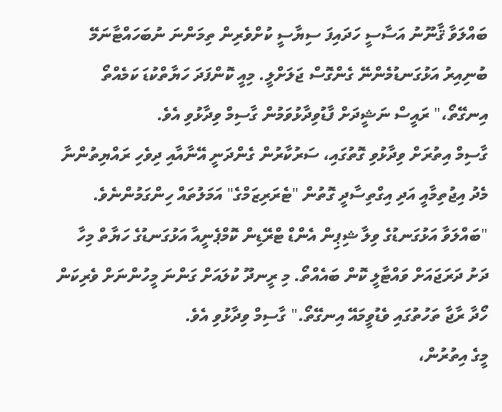ބައްލަވާ ޤާނޫނު އަސާސީ ހަދައިފަ ސިޔާސީ ކުށްވެރިން ތިމަންނަ ނުބަހައްޓާނަމޭ ބުނިއިރު އަޅުގަނޑުމެންނޭ ގެންގޮސް ޖަލަށްލީ. މިއީ ކޮންފަދަ ހަޔާތްކުޑަ ކަމެއްތޯ އިނގޭތޯ،" ރައީސް ނަޝީދަށް ފާޑުވިދާޅުވަމުން ގާސިމް ވިދާޅުވި އެވެ.
ގާސިމް އިތުރަށް ވިދާޅުވި ގޮތުގައި، ސަރުކާރުން ގެންދަނީ އޭނާއާއި ދިވެހި ރައްޔިތުންނާ މެދު އިޖުތިމާއީ އަދި އިގްތިސާދީ ގޮތުން "ޓެރަރިޒަމްގެ" އަމަލުތައް ހިންގަމުންނެވެ. "ބައްލަވާ އަޅުގަނޑުގެ ވިލާ ޝިޕިން އެންޑް ޓްރޭޑިން ކޮމްޕެނީއާ އަޅުގަނޑުގެ ހަޔާތް މިހާ ދަށު ދަރަޖައަށް ވައްޓާލީ ކޮން ބައެއްތޯ. މި ރީނދޫ ކުލައަށް ގަންނަ މީހުންނަށް ވެރިކަން ހޯދާ ރާޖާ ތަހުތުގައި ވެޑުވީމައޭ އިނގޭތޯ." ގާސިމް ވިދާޅުވި އެވެ.
މީގެ އިތުރުން،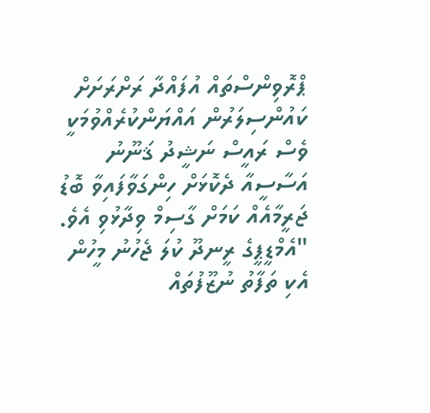ޕްރޮވިންސްތައް އުފައްދާ ރަށްރަށަށް ކައުންސިލަރުން އައްޔަންކުރެއްވުމަކީ ވެސް ރައީސް ނަޝީދު ޤަނޫނު އަސާސީއާ ދެކޮޅަށް ހިންގަވާފައިވާ ބޮޑު ޖަރީމާއެއް ކަމަށް ގާސިމް ވިދާޅުވި އެވެ. "އެމްޑީޕީގެ ރީނދޫ ކުލަ ޖެހުނު މީހުން އެކި ތަފާތު ނުޒޫފުތައް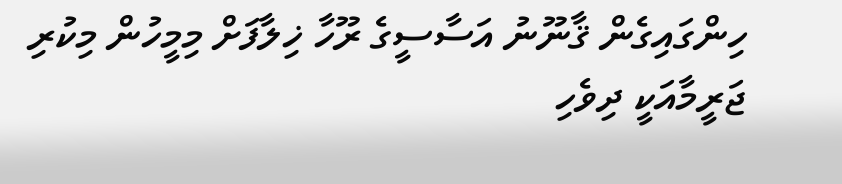ހިންގައިގެން ޤާނޫނު އަސާސީގެ ރޫހާ ޚިލާފަށް މިމީހުން މިކުރި ޖަރީމާއަކީ ދިވެހި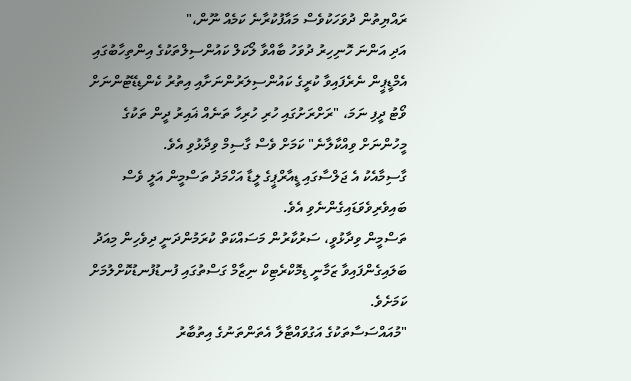ރައްޔިތުން ދުވަހަކުވެސް މައާފުކުރާނެ ކަމެއް ނޫން،"
އަދި އަންނަ ހޮނިހިރު ދުވަހު ބާއްވާ ލޯކަލް ކައުންސިލްތަކުގެ އިންތިހާބުގައި އެމްޑީޕީން ނެރެފައިވާ ކުރީގެ ކައުންސިލަރުންނަށާއި އިތުރު ކެންޑިޑޭޓުންނަށް ވޯޓު ދީފި ނަމަ، "ރަށްރަށުގައި ހުރި ހުރިހާ ތަނެއް ޣައިރު ދީން ތަކުގެ މީހުންނަށް ވިއްކާލާނެ" ކަމަށް ވެސް ގާސިމް ވިދާޅުވި އެވެ.
ގާސިމާއެކު އެ ޖަލްސާގައި ޑީއާރްޕީގެ ލީޑާ އަހްމަދު ތަސްމީން އަލީ ވެސް ބައިވެރިވެވަޑައިގެންނެވި އެވެ.
ތަސްމީން ވިދާޅުވީ، ސަރުކާރުން މަސައްކަތް ކުރަމުންދަނީ ދިވެހިން މިއަދު ބަލައިގެންފައިވާ ޒަމާނީ ޑިމޮކްރެޓިކް ނިޒާމް ގަސްތުގައި ފުނޑުފުނޑުކޮށްލުމަށް ކަމަށެވެ.
"މުއައްސަސާތަކުގެ އަގުވައްޓާލާ އެތަންތަނުގެ އިތުބާރު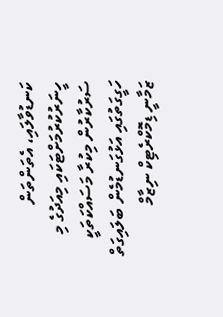ކަނޑުވާލައި، އެތަންތަން ހީނަރުކުރުމަށްޓަކައި މިއަދުގެ މި ސަރުކާރުން މިކުރާ މަސައްކަތަކީ ހަގީގަތުގައި އަޅުގަނޑުމެން ބަލައިގަތް ޒަމާނީ ޑިމޮކްރެޓިކް ނިޒާމް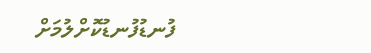ފުނޑުފުނޑުކޮށްލުމަށް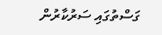ގަސްތުގައި ސަރުކާރުން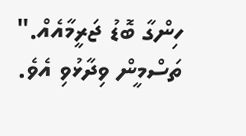ހިންގާ ބޮޑު ޖަރީމާއެއް." ތަސްމީން ވިދާޅުވި އެވެ.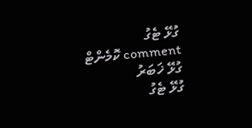ގުޅޭ ޓެގު
comment ކޮމެންޓް
ގުޅޭ ޚަބަރު
ގުޅޭ ޓެގު